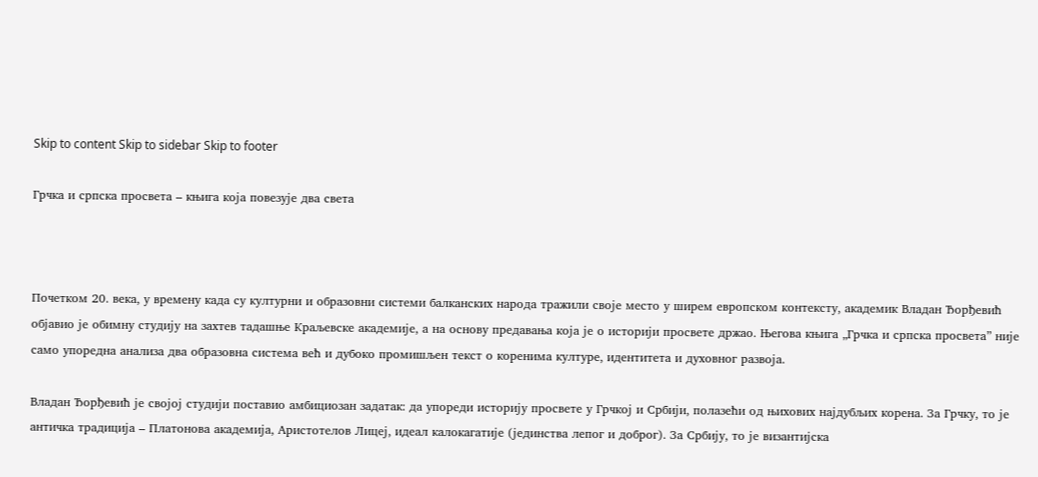Skip to content Skip to sidebar Skip to footer

Грчка и српска просвета – књига која повезује два света



Почетком 20. века, у времену када су културни и образовни системи балканских народа тражили своје место у ширем европском контексту, академик Владaн Ђорђевић објавио је обимну студију на захтев тадашње Краљевске академије, а на основу предавања која је о историји просвете држао. Његова књига „Грчка и српска просвета” није само упоредна анализа два образовна система већ и дубоко промишљен текст о коренима културе, идентитета и духовног развоја.

Владан Ђорђевић је својој студији поставио амбициозан задатак: да упореди историју просвете у Грчкој и Србији, полазећи од њихових најдубљих корена. За Грчку, то је античка традиција – Платонова академија, Аристотелов Лицеј, идеал калокагатије (јединства лепог и доброг). За Србију, то је византијска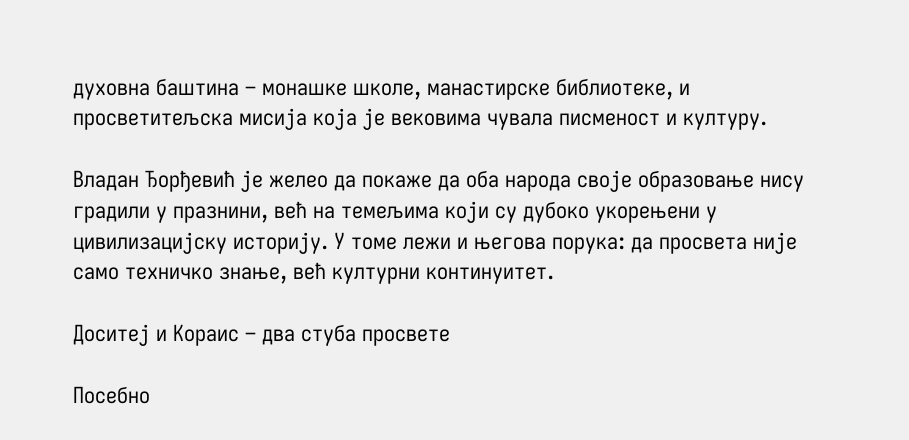духовна баштина – монашке школе, манастирске библиотеке, и просветитељска мисија која је вековима чувала писменост и културу.

Владан Ђорђевић је желео да покаже да оба народа своје образовање нису градили у празнини, већ на темељима који су дубоко укорењени у цивилизацијску историју. У томе лежи и његова порука: да просвета није само техничко знање, већ културни континуитет.

Доситеј и Кораис – два стуба просвете

Посебно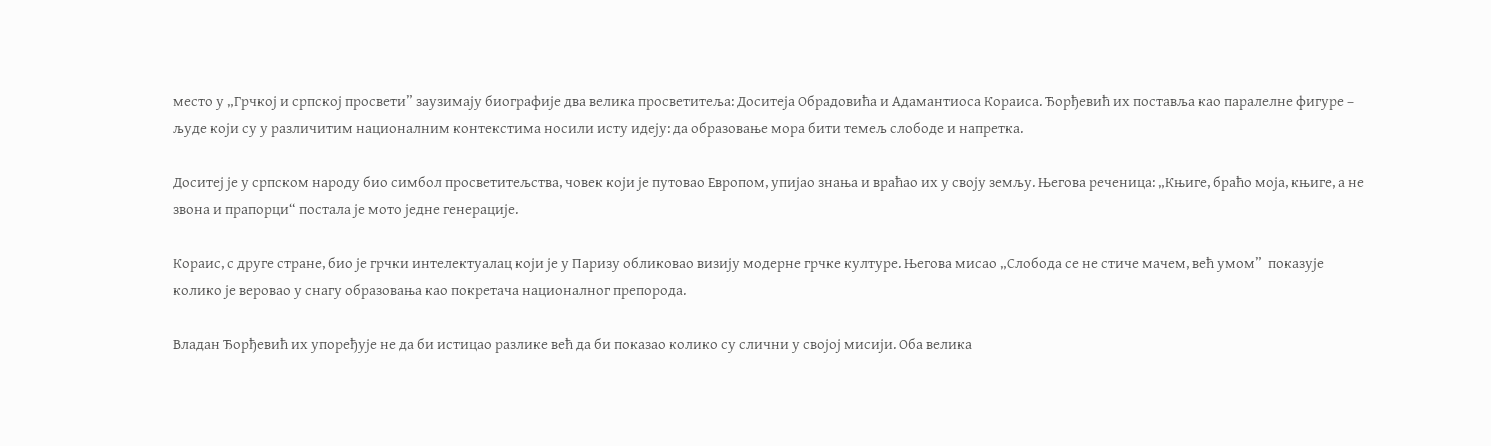место у „Грчкој и српској просвети” заузимају биографије два велика просветитеља: Доситеја Обрадовића и Адамантиоса Кораиса. Ђорђевић их поставља као паралелне фигуре – људе који су у различитим националним контекстима носили исту идеју: да образовање мора бити темељ слободе и напретка.

Доситеј је у српском народу био симбол просветитељства, човек који је путовао Европом, упијао знања и враћао их у своју земљу. Његова реченица: „Књиге, браћо моја, књиге, а не звона и прапорци“ постала је мото једне генерације.

Кораис, с друге стране, био је грчки интелектуалац који је у Паризу обликовао визију модерне грчке културе. Његова мисао „Слобода се не стиче мачем, већ умом”  показује колико је веровао у снагу образовања као покретача националног препорода.

Владан Ђорђевић их упоређује не да би истицао разлике већ да би показао колико су слични у својој мисији. Оба велика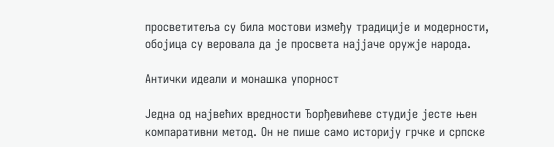просветитеља су била мостови између традиције и модерности, обојица су веровала да је просвета најјаче оружје народа.

Антички идеали и монашка упорност

Једна од највећих вредности Ђорђевићеве студије јесте њен компаративни метод. Он не пише само историју грчке и српске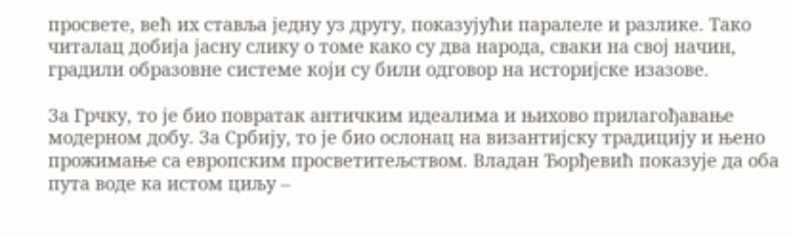просвете, већ их ставља једну уз другу, показујући паралеле и разлике. Тако читалац добија јасну слику о томе како су два народа, сваки на свој начин, градили образовне системе који су били одговор на историјске изазове.

За Грчку, то је био повратак античким идеалима и њихово прилагођавање модерном добу. За Србију, то је био ослонац на византијску традицију и њено прожимање са европским просветитељством. Владан Ђорђевић показује да оба пута воде ка истом циљу –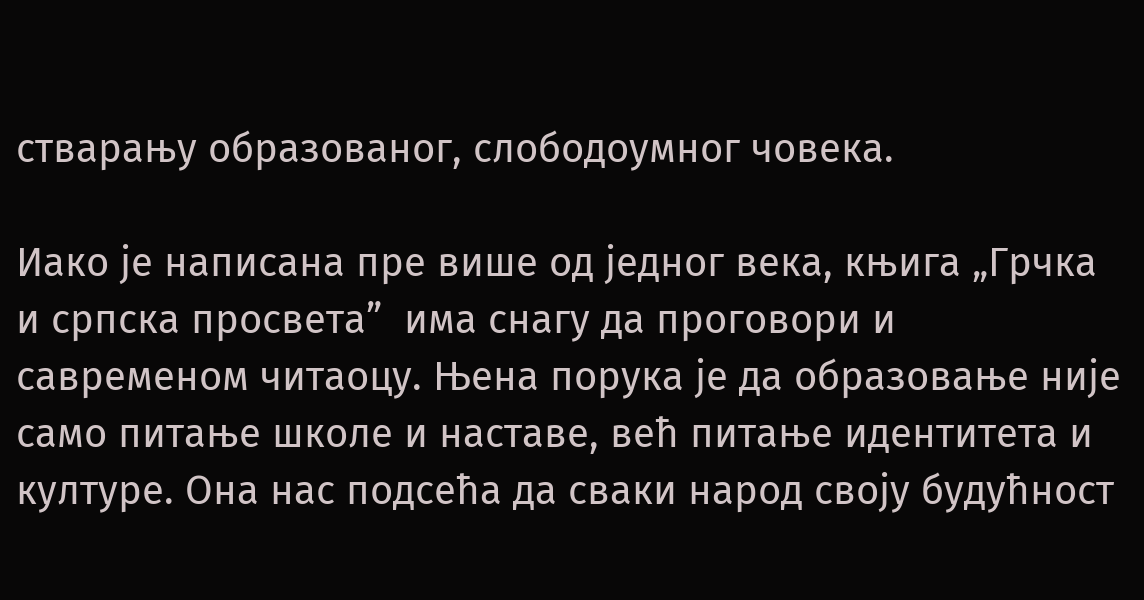стварању образованог, слободоумног човека.

Иако је написана пре више од једног века, књига „Грчка и српска просвета”  има снагу да проговори и савременом читаоцу. Њена порука је да образовање није само питање школе и наставе, већ питање идентитета и културе. Она нас подсећа да сваки народ своју будућност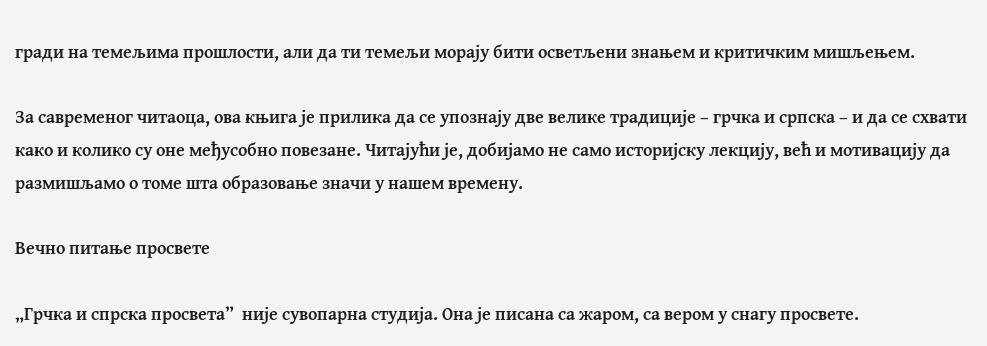гради на темељима прошлости, али да ти темељи морају бити осветљени знањем и критичким мишљењем.

За савременог читаоца, ова књига је прилика да се упознају две велике традиције – грчка и српска – и да се схвати како и колико су оне међусобно повезане. Читајући је, добијамо не само историјску лекцију, већ и мотивацију да размишљамо о томе шта образовање значи у нашем времену.

Вечно питање просвете

„Грчка и спрска просвета”  није сувопарна студија. Она је писана са жаром, са вером у снагу просвете.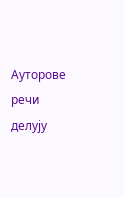Ауторове речи делују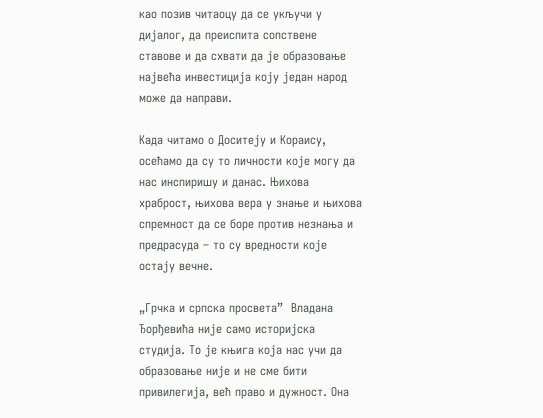као позив читаоцу да се укључи у дијалог, да преиспита сопствене ставове и да схвати да је образовање највећа инвестиција коју један народ може да направи.

Када читамо о Доситеју и Кораису, осећамо да су то личности које могу да нас инспиришу и данас. Њихова храброст, њихова вера у знање и њихова спремност да се боре против незнања и предрасуда – то су вредности које остају вечне.

„Грчка и српска просвета”  Владaна Ђорђевића није само историјска студија. То је књига која нас учи да образовање није и не сме бити привилегија, већ право и дужност. Она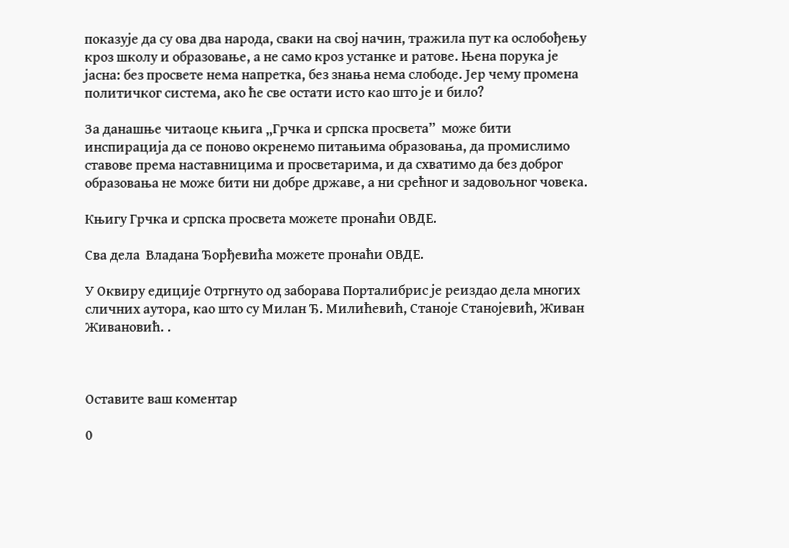показује да су ова два народа, сваки на свој начин, тражила пут ка ослобођењу кроз школу и образовање, а не само кроз устанке и ратове. Њена порука је јасна: без просвете нема напретка, без знања нема слободе. Јер чему промена политичког система, ако ће све остати исто као што је и било?

За данашње читаоце књига „Грчка и српска просвета”  може бити инспирација да се поново окренемо питањима образовања, да промислимо ставове према наставницима и просветарима, и да схватимо да без доброг образовања не може бити ни добре државе, а ни срећног и задовољног човека.

Књигу Грчка и српска просвета можете пронаћи ОВДЕ.

Сва дела  Владана Ђорђевића можете пронаћи ОВДЕ.

У Оквиру едиције Отргнуто од заборава Порталибрис је реиздао дела многих сличних аутора, као што су Милан Ђ. Милићевић, Станоје Станојевић, Живан Живановић. .



Оставите ваш коментар

0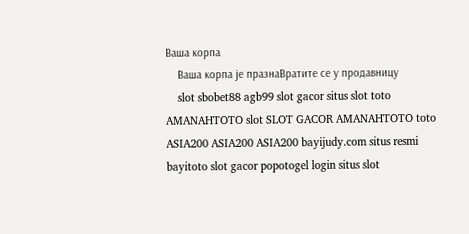Ваша корпа
    Ваша корпа је празнаВратите се у продавницу
    slot sbobet88 agb99 slot gacor situs slot toto AMANAHTOTO slot SLOT GACOR AMANAHTOTO toto ASIA200 ASIA200 ASIA200 bayijudy.com situs resmi bayitoto slot gacor popotogel login situs slot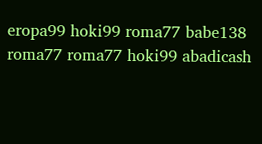eropa99 hoki99 roma77 babe138 roma77 roma77 hoki99 abadicash